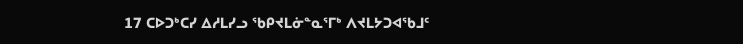17 ᑕᐅᑐᒃᑕᓯ ᐃᓱᒪᓯᓗ ᖃᑭᔪᒪᓃᓐᓇᕐᒥᒃ ᐱᔪᒪᔭᑐᐊᖃᒧᑦ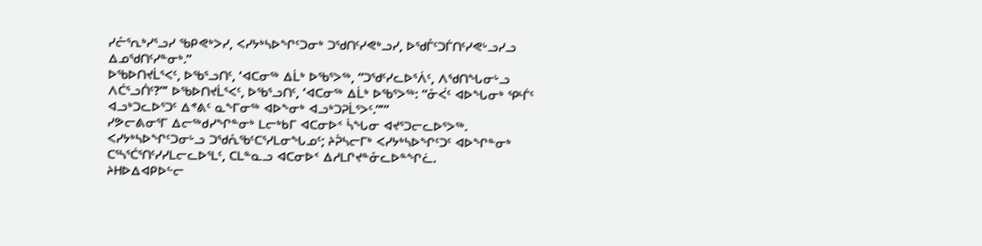ᓯᓔᕐᕆᒃᓯᕐᓗᓯ ᖃᑭᕙᒃᐳᓯ, ᐸᓯᔭᒃᓴᐅᖏᑦᑐᓂᒃ ᑐᖁᑎᑦᓯᕙᒃᓗᓯ, ᐅᖁᒤᑦᑐᒦᑎᑦᓯᕙᒡᓗᓯᓗ ᐃᓄᖁᑎᑦᓯᓐᓂᒃ.”
ᐅᖃᐅᑎᔪᒫᕐᐸᑦ, ᐅᖃᕐᓗᑎᑦ, ‘ᐊᑕᓂᖅ ᐃᒫᒃ ᐅᖃᕐᐳᖅ, “ᑐᖁᑦᓯᓚᐅᕐᐲᑦ, ᐱᖁᑎᖓᓂᒡᓗ ᐱᑖᕐᓗᑏᑦ?”’ ᐅᖃᐅᑎᔪᒫᕐᐸᑦ, ᐅᖃᕐᓗᑎᑦ, ‘ᐊᑕᓂᖅ ᐃᒫᒃ ᐅᖃᕐᐳᖅ: “ᓁᐹᑦ ᐊᐅᖓᓂᒃ ᕿᒻᒦᑦ ᐊᓗᒃᑐᓚᐅᕐᑐᑦ ᐃᕝᕕᑦ ᓇᖕᒥᓂᖅ ᐊᐅᖕᓂᒃ ᐊᓗᒃᑐᕈᒫᕐᐳᑦ.”’”
ᓯᕗᓕᕕᓂᕐᒥ ᐃᓕᖅᑯᓯᖏᓐᓂᒃ ᒪᓕᒃᑲᒥ ᐊᑕᓂᐅᑉ ᓵᖓᓂ ᐊᔪᕐᑐᓕᓚᐅᕐᐳᖅ.
ᐸᓯᔭᒃᓴᐅᖏᑦᑐᓂᒡᓗ ᑐᖁᕅᖃᑦᑕᕐᓯᒪᓂᖓᓄᑦ; ᔨᕉᓴᓕᒥᒃ ᐸᓯᔭᒃᓴᐅᖏᑦᑐᑦ ᐊᐅᖏᓐᓂᒃ ᑕᕐᓴᕐᑖᕐᑎᑦᓯᓯᒪᓕᓚᐅᕐᒪᑦ, ᑕᒪᓐᓇᓗ ᐊᑕᓂᐅᑉ ᐃᓱᒪᒋᔪᓐᓁᓚᐅᓐᖏᓛ.
ᔨᕼᐅᐃᐊᑭᐅᓪᓕ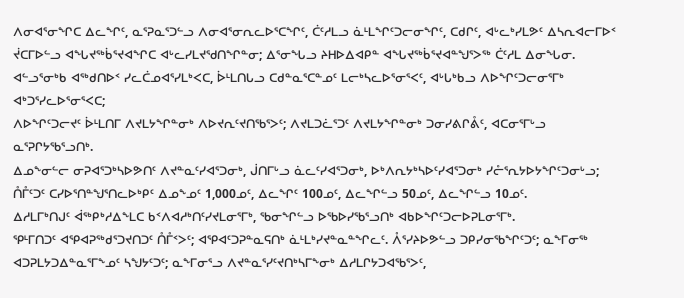ᐱᓂᐊᕐᓂᖏᑕ ᐃᓚᖏᑦ, ᓇᕐᕈᓇᕐᑐᓪᓗ ᐱᓂᐊᕐᓂᕆᓚᐅᕐᑕᖏᑦ, ᑖᑦᓱᒪᓗ ᓈᒻᒪᖏᑦᑐᓕᓂᖏᑦ, ᑕᑯᒋᑦ, ᐊᒡᓚᒃᓯᒪᕗᑦ ᐃᓴᕆᐊᓕᒥᐅᑉ ᔫᑕᒥᐅᓪᓗ ᐊᖓᔪᖅᑳᕐᔪᐊᖏᑕ ᐊᒡᓚᓯᒪᔪᖁᑎᖏᓐᓂ; ᐃᕐᓂᖓᓗ ᔨᕼᐅᐃᐊᑭᓐ ᐊᖓᔪᖅᑳᕐᔪᐊᓐᖑᕐᐳᖅ ᑖᑦᓱᒪ ᐃᓂᖓᓂ.
ᐊᓪᓗᕐᓂᒃᑲ ᐊᖅᑯᑎᐅᑉ ᓯᓚᑖᓄᐊᕐᓯᒪᒃᐸᑕ, ᐆᒻᒪᑎᒐᓗ ᑕᑯᓐᓇᕐᑕᓐᓄᑦ ᒪᓕᒃᓴᓚᐅᕐᓂᕐᐸᑦ, ᐊᒡᒐᒃᑲᓗ ᐱᐅᖏᑦᑐᓕᓂᕐᒥᒃ ᐊᒃᑐᕐᓯᓚᐅᕐᓂᕐᐸᑕ;
ᐱᐅᖏᑦᑐᓕᔪᑦ ᐆᒻᒪᑎᒥ ᐱᔪᒪᔭᖏᓐᓂᒃ ᐱᐅᔪᕆᑦᔪᑎᖃᕐᐳᑦ; ᐱᔪᒪᑐᓛᕐᑐᑦ ᐱᔪᒪᔭᖏᓐᓂᒃ ᑐᓂᓯᕕᒋᕔᑦ, ᐊᑕᓂᕐᒥᒡᓗ ᓇᕐᕈᒋᔭᖃᕐᓗᑎᒃ.
ᐃᓄᖕᓂᓪᓕ ᓂᕈᐊᕐᑐᒃᓴᐅᕗᑎᑦ ᐱᔪᓐᓇᑦᓯᐊᕐᑐᓂᒃ, ᒎᑎᒥᒡᓗ ᓈᓚᑦᓯᐊᕐᑐᓂᒃ, ᐅᒃᐱᕆᔭᒃᓴᐅᑦᓯᐊᕐᑐᓂᒃ ᓯᓔᕐᕆᔭᐅᔭᖏᑦᑐᓂᒡᓗ; ᑍᒤᑦᑐᑦ ᑕᓯᐅᕐᑎᓐᖑᕐᑎᓚᐅᒃᑭᑦ ᐃᓄᖕᓄᑦ 1,000ᓄᑦ, ᐃᓚᖏᑦ 100ᓄᑦ, ᐃᓚᖏᓪᓗ 50ᓄᑦ, ᐃᓚᖏᓪᓗ 10ᓄᑦ.
ᐃᓱᒪᒥᒃᑎᒍᑦ ᐋᖅᑭᒃᓱᐃᖕᒪᑕ ᑲᑉᐱᐊᓱᒃᑎᑦᓯᔪᒪᓂᕐᒥᒃ, ᖃᓂᖏᓪᓗ ᐅᖃᐅᓯᖃᕐᓗᑎᒃ ᐊᑲᐅᖏᑦᑐᓕᐅᕈᒪᓂᕐᒥᒃ.
ᕿᒻᒥᑎᑐᑦ ᐊᕿᐊᕈᖅᑯᕐᑐᔪᑎᑐᑦ ᑍᒤᑉᐳᑦ; ᐊᕿᐊᑦᑐᕈᓐᓇᕋᑎᒃ ᓈᒻᒪᒃᓯᔪᓐᓇᓐᖏᓚᑦ. ᐰᕐᓯᔨᐅᕗᓪᓗ ᑐᑭᓯᓂᖃᖏᑦᑐᑦ; ᓇᖕᒥᓂᖅ ᐊᑐᕈᒪᔭᑐᐃᓐᓇᕐᒥᖕᓄᑦ ᓴᖑᔭᑦᑐᑦ; ᓇᖕᒥᓂᕐᓗ ᐱᔪᓐᓇᕐᓯᑦᔪᑎᒃᓴᒥᖕᓂᒃ ᐃᓱᒪᒋᔭᑐᐊᖃᕐᐳᑦ,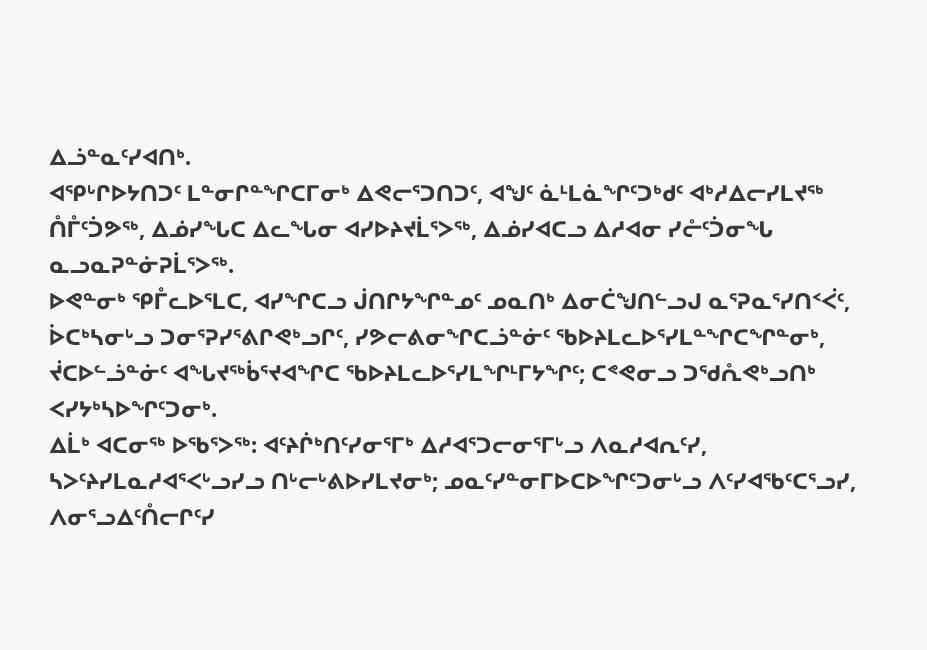ᐃᓘᓐᓇᑦᓯᐊᑎᒃ.
ᐊᕿᒡᒋᐅᔭᑎᑐᑦ ᒪᓐᓂᒋᓐᖏᑕᒥᓂᒃ ᐃᕙᓕᕐᑐᑎᑐᑦ, ᐊᖑᑦ ᓈᒻᒪᓈᖏᑦᑐᒃᑯᑦ ᐊᒃᓱᐃᓕᓯᒪᔪᖅ ᑍᒤᑦᑑᕗᖅ, ᐃᓅᓯᖓᑕ ᐃᓚᖓᓂ ᐊᓯᐅᔨᔪᒫᕐᐳᖅ, ᐃᓅᓯᐊᑕᓗ ᐃᓱᐊᓂ ᓯᓔᑦᑑᓂᖓ ᓇᓗᓇᕈᓐᓃᕈᒫᕐᐳᖅ.
ᐅᕙᓐᓂᒃ ᕿᒤᓚᐅᕐᒪᑕ, ᐊᓯᖏᑕᓗ ᒎᑎᒋᔭᖏᓐᓄᑦ ᓄᓇᑎᒃ ᐃᓂᑖᖑᑎᓪᓗᒍ ᓇᕐᕈᓇᕐᓯᑎᑉᐹᑦ, ᐆᑕᒃᓴᓂᒡᓗ ᑐᓂᕐᕈᓯᕐᕕᒋᕙᒃᓗᒋᑦ, ᓯᕗᓕᕕᓂᖏᑕᓘᓐᓃᑦ ᖃᐅᔨᒪᓚᐅᕐᓯᒪᓐᖏᑕᖏᓐᓂᒃ, ᔫᑕᐅᓪᓘᓐᓃᑦ ᐊᖓᔪᖅᑳᕐᔪᐊᖏᑕ ᖃᐅᔨᒪᓚᐅᕐᓯᒪᖏᒻᒥᔭᖏᑦ; ᑕᕝᕙᓂᓗ ᑐᖁᕅᕙᒃᓗᑎᒃ ᐸᓯᔭᒃᓴᐅᖏᑦᑐᓂᒃ.
ᐃᒫᒃ ᐊᑕᓂᖅ ᐅᖃᕐᐳᖅ: ᐊᑦᔨᒌᒃᑎᑦᓯᓂᕐᒥᒃ ᐃᓱᐊᕐᑐᓕᓂᕐᒥᒡᓗ ᐱᓇᓱᐊᕆᑦᓯ, ᓴᐳᑦᔨᓯᒪᓇᓱᐊᕐᐸᒡᓗᓯᓗ ᑎᒡᓕᒡᕕᐅᓯᒪᔪᓂᒃ; ᓄᓇᑦᓯᓐᓂᒥᐅᑕᐅᖏᑦᑐᓂᒡᓗ ᐱᑦᓯᐊᖃᑦᑕᕐᓗᓯ, ᐱᓂᕐᓗᐃᑦᑍᓕᒋᑦᓯ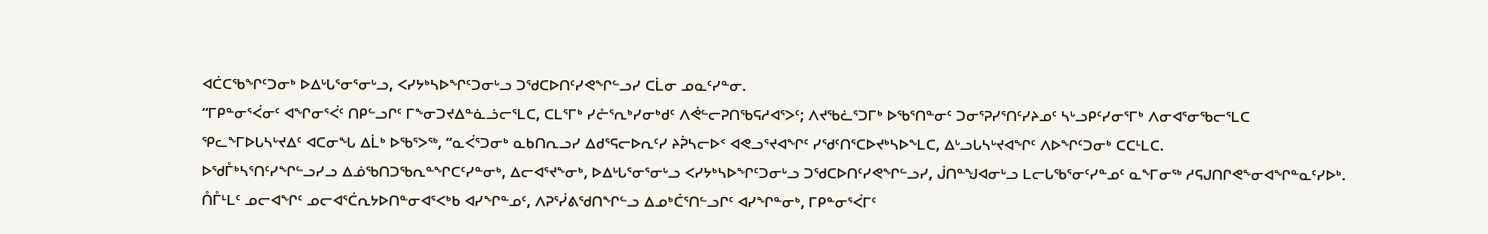ᐊᑖᑕᖃᖏᑦᑐᓂᒃ ᐅᐃᒡᒐᕐᓂᕐᓂᒡᓗ, ᐸᓯᔭᒃᓴᐅᖏᑦᑐᓂᒡᓗ ᑐᖁᑕᐅᑎᑦᓯᕙᖏᓪᓗᓯ ᑕᒫᓂ ᓄᓇᑦᓯᓐᓂ.
“ᒥᑭᓐᓂᕐᐹᓂᑦ ᐊᖏᓂᕐᐹᑦ ᑎᑭᓪᓗᒋᑦ ᒥᖕᓂᑐᔪᐃᓐᓈᓘᓕᕐᒪᑕ, ᑕᒪᕐᒥᒃ ᓯᓔᕐᕆᒃᓯᓂᒃᑯᑦ ᐱᕚᓪᓕᕈᑎᖃᕋᓱᐊᕐᐳᑦ; ᐱᔪᖃᓛᕐᑐᒥᒃ ᐅᖃᕐᑎᓐᓂᑦ ᑐᓂᕐᕈᓯᕐᑎᑦᓯᔨᓄᑦ ᓴᒡᓗᑭᑦᓯᓂᕐᒥᒃ ᐱᓂᐊᕐᓂᖃᓕᕐᒪᑕ
ᕿᓚᖕᒥᐅᒐᓴᒡᔪᐃᑦ ᐊᑕᓂᖓ ᐃᒫᒃ ᐅᖃᕐᐳᖅ, “ᓇᐹᕐᑐᓂᒃ ᓇᑲᑎᕆᓗᓯ ᐃᑯᕐᕋᓕᐅᕆᑦᓯ ᔨᕉᓴᓕᐅᑉ ᐊᕙᓗᕐᔪᐊᖏᑦ ᓯᖁᑦᑎᕐᑕᐅᔪᒃᓴᐅᖕᒪᑕ, ᐃᒡᓗᒐᓴᒡᔪᐊᖏᑦ ᐱᐅᖏᑦᑐᓂᒃ ᑕᑕᒻᒪᑕ.
ᐅᖁᒤᒃᓴᕐᑎᑦᓯᖏᓪᓗᓯᓗ ᐃᓅᖃᑎᑐᖃᕆᓐᖏᑕᑦᓯᓐᓂᒃ, ᐃᓕᐊᕐᔪᖕᓂᒃ, ᐅᐃᒡᒐᕐᓂᕐᓂᒡᓗ ᐸᓯᔭᒃᓴᐅᖏᑦᑐᓂᒡᓗ ᑐᖁᑕᐅᑎᑦᓯᕙᖏᓪᓗᓯ, ᒎᑎᓐᖑᐊᓂᒡᓗ ᒪᓕᒐᖃᕐᓂᑦᓯᓐᓄᑦ ᓇᖕᒥᓂᖅ ᓱᕋᒍᑎᒋᕙᖕᓂᐊᖏᓐᓇᑦᓯᐅᒃ.
ᑍᒤᒻᒪᑦ ᓄᓕᐊᖏᑦ ᓄᓕᐊᕐᑖᕆᔭᐅᑎᓐᓂᐊᕐᐸᒃᑲ ᐊᓯᖏᓐᓄᑦ, ᐱᕈᕐᓰᕕᖁᑎᖏᓪᓗ ᐃᓄᒃᑖᕐᑎᓪᓗᒋᑦ ᐊᓯᖏᓐᓂᒃ, ᒥᑭᓐᓂᕐᐹᒥᑦ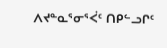ᐱᔪᓐᓇᕐᓂᕐᐹᑦ ᑎᑭᓪᓗᒋᑦ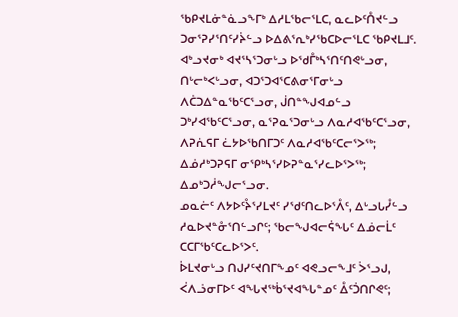ᖃᑭᔪᒪᓃᓐᓈᓗᖕᒥᒃ ᐃᓱᒪᖃᓕᕐᒪᑕ, ᓇᓚᐅᑦᑍᔪᓪᓗ ᑐᓂᕐᕈᓯᕐᑎᑦᓯᔩᓪᓗ ᐅᐃᕕᕐᕆᒃᓯᖃᑕᐅᓕᕐᒪᑕ ᖃᑭᔪᒪᒧᑦ.
ᐊᒃᓗᔪᓂᒃ ᐊᔪᕐᓴᕐᑐᓂᒡᓗ ᐅᖁᒤᒃᓴᕐᑎᑦᑎᕙᒡᓗᓂ, ᑎᒡᓕᒃᐸᒡᓗᓂ, ᐊᑐᕐᑐᐊᕐᑕᕕᓂᕐᒥᓂᒡᓗ ᐱᑖᑐᐃᓐᓇᖃᑦᑕᕐᓗᓂ, ᒎᑎᓐᖑᐊᓄᓪᓗ ᑐᒃᓯᐊᖃᑦᑕᕐᓗᓂ, ᓇᕐᕈᓇᕐᑐᓂᒡᓗ ᐱᓇᓱᐊᖃᑦᑕᕐᓗᓂ,
ᐱᕈᕇᕋᒥ ᓛᔭᐅᖃᑎᒥᑐᑦ ᐱᓇᓱᐊᖃᑦᑕᓕᕐᐳᖅ; ᐃᓅᓱᒃᑐᕈᕋᒥ ᓂᕿᒃᓴᕐᓯᐅᕈᓐᓇᕐᓯᓚᐅᕐᐳᖅ; ᐃᓄᒃᑐᓲᖑᓕᕐᓗᓂ.
ᓄᓇᓖᑦ ᐱᔭᐅᑦᔧᕐᓯᒪᔪᑦ ᓯᖁᑦᑎᓚᐅᕐᐰᑦ, ᐃᒡᓗᒐᓮᓪᓗ ᓱᓇᐅᔪᓐᓁᕐᑎᓪᓗᒋᑦ; ᖃᓕᖑᐊᓕᕌᖓᑦ ᐃᓅᓕᒫᑦ ᑕᑕᒥᖃᑦᑕᓚᐅᕐᐳᑦ.
ᐆᒪᔪᓂᒡᓗ ᑎᒍᓯᑦᔪᑎᒥᖕᓄᑦ ᐊᕙᓗᓕᖕᒧᑦ ᐴᕐᓗᒍ, ᐹᐱᓘᓂᒥᐅᑦ ᐊᖓᔪᖅᑳᕐᔪᐊᖓᓐᓄᑦ ᐂᑦᑑᑎᒋᕙᑦ;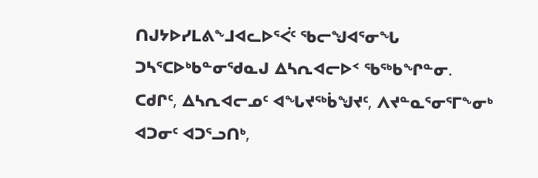ᑎᒍᔭᐅᓯᒪᕕᖕᒧᐊᓚᐅᕐᐹᑦ ᖃᓕᖑᐊᕐᓂᖓ ᑐᓴᕐᑕᐅᒃᑲᓐᓂᖁᓇᒍ ᐃᓴᕆᐊᓕᐅᑉ ᖃᖅᑲᖏᓐᓂ.
ᑕᑯᒋᑦ, ᐃᓴᕆᐊᓕᓄᑦ ᐊᖓᔪᖅᑳᖑᔪᑦ, ᐱᔪᓐᓇᕐᓂᕐᒥᖕᓂᒃ ᐊᑐᓂᑦ ᐊᑐᕐᓗᑎᒃ,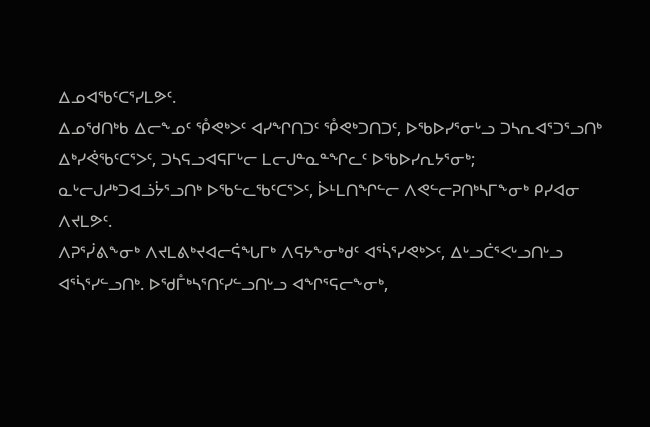ᐃᓄᐊᖃᑦᑕᕐᓯᒪᕗᑦ.
ᐃᓄᖁᑎᒃᑲ ᐃᓕᖕᓄᑦ ᕾᕙᒃᐳᑦ ᐊᓯᖏᑎᑐᑦ ᕾᕙᒃᑐᑎᑐᑦ, ᐅᖃᐅᓯᕐᓂᒡᓗ ᑐᓴᕆᐊᕐᑐᕐᓗᑎᒃ ᐃᒃᓯᕚᖃᑦᑕᕐᐳᑦ, ᑐᓴᕋᓗᐊᕋᒥᒡᓕ ᒪᓕᒍᓐᓇᓐᖏᓚᑦ ᐅᖃᐅᓯᕆᔭᕐᓂᒃ; ᓇᒡᓕᒍᓱᒃᑐᐊᓘᔮᕐᓗᑎᒃ ᐅᖃᓪᓚᖃᑦᑕᕐᐳᑦ, ᐆᒻᒪᑎᖏᓪᓕ ᐱᕙᓪᓕᕈᑎᒃᓴᒥᖕᓂᒃ ᑭᓯᐊᓂ ᐱᔪᒪᕗᑦ.
ᐱᕈᕐᓰᕕᖕᓂᒃ ᐱᔪᒪᕕᒃᔪᐊᓕᕌᖓᒥᒃ ᐱᕋᔭᖕᓂᒃᑯᑦ ᐊᕐᓵᕐᓯᕙᒃᐳᑦ, ᐃᒡᓗᑖᕐᐸᒡᓗᑎᒡᓗ ᐊᕐᓵᕐᓯᓪᓗᑎᒃ. ᐅᖁᒤᒃᓴᕐᑎᑦᓯᓪᓗᑎᒡᓗ ᐊᖏᕐᕋᓕᖕᓂᒃ,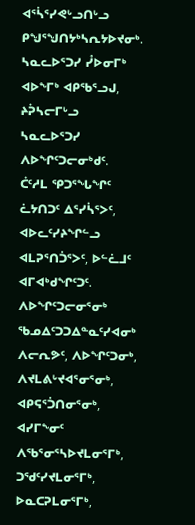ᐊᕐᓵᕐᓯᕙᒡᓗᑎᒡᓗ ᑭᖑᕐᖑᑎᔭᒃᓴᕆᔭᐅᔪᓂᒃ.
ᓴᓇᓚᐅᕐᑐᓯ ᓮᐅᓂᒥᒃ ᐊᐅᖕᒥᒃ ᐊᑭᖃᕐᓗᒍ, ᔨᕉᓴᓕᒥᒡᓗ ᓴᓇᓚᐅᕐᑐᓯ ᐱᐅᖏᑦᑐᓕᓂᒃᑯᑦ.
ᑖᑦᓱᒪ ᕿᑐᕐᖓᖏᑦ ᓛᔭᑎᑐᑦ ᐃᕐᓯᓵᕐᐳᑦ, ᐊᐅᓚᑦᓯᔨᖏᓪᓗ ᐊᒪᕈᕐᑎᑑᕐᐳᑦ, ᐅᓪᓛᒧᑦ ᐊᒥᐊᒃᑯᖏᑦᑐᑦ.
ᐱᐅᖏᑦᑐᓕᓂᕐᓂᒃ ᖃᓄᐃᑦᑐᑐᐃᓐᓇᑦᓯᐊᓂᒃ ᐱᓕᕆᕗᑦ, ᐱᐅᖏᑦᑐᓂᒃ, ᐱᔪᒪᕕᒡᔪᐊᕐᓂᕐᓂᒃ, ᐊᑭᕋᕐᑑᑎᓂᕐᓂᒃ, ᐊᓯᒥᖕᓂᑦ ᐱᖃᕐᓂᕐᓴᐅᔪᒪᓂᕐᒥᒃ, ᑐᖁᑦᓯᔪᒪᓂᕐᒥᒃ, ᐅᓇᑕᕈᒪᓂᕐᒥᒃ,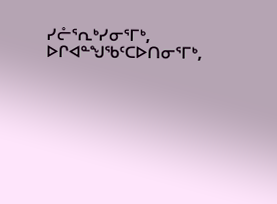ᓯᓔᕐᕆᒃᓯᓂᕐᒥᒃ, ᐅᒋᐊᓐᖑᖃᑦᑕᐅᑎᓂᕐᒥᒃ,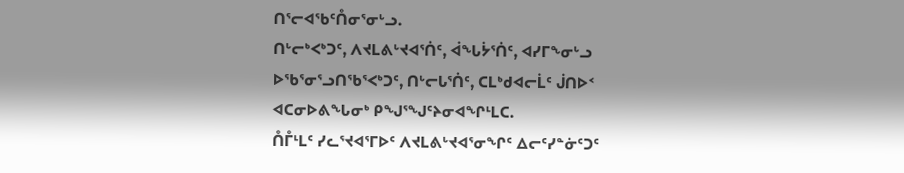ᑎᕐᓕᐊᖃᑦᑍᓂᕐᓂᒡᓗ.
ᑎᒡᓕᒃᐸᒃᑐᑦ, ᐱᔪᒪᕕᒡᔪᐊᕐᑏᑦ, ᐋᖓᔮᕐᑏᑦ, ᐊᓯᒥᖕᓂᒡᓗ ᐅᖃᕐᓂᕐᓗᑎᖃᕐᐸᒃᑐᑦ, ᑎᒡᓕᒐᕐᑏᑦ, ᑕᒪᒃᑯᐊᓕᒫᑦ ᒎᑎᐅᑉ ᐊᑕᓂᐅᕕᖓᓂᒃ ᑭᖑᕐᖑᑦᔨᓂᐊᖏᒻᒪᑕ.
ᑍᒤᒻᒪᑦ ᓯᓚᕐᔪᐊᕐᒥᐅᑦ ᐱᔪᒪᕕᒡᔪᐊᕐᓂᖏᑦ ᐃᓕᑦᓯᓐᓃᑦᑐᑦ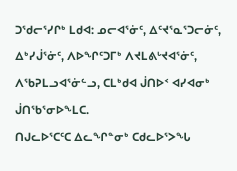ᑐᖁᓕᕐᓯᒋᒃ ᒪᑯᐊ: ᓄᓕᐊᕐᓃᑦ, ᐃᑦᔪᕐᓇᕐᑐᓕᓃᑦ, ᐃᒃᓯᒎᕐᓃᑦ, ᐱᐅᖏᑦᑐᒥᒃ ᐱᔪᒪᕕᒡᔪᐊᕐᓃᑦ, ᐱᖃᕈᒪᓗᐊᕐᓃᓪᓗ, ᑕᒪᒃᑯᐊ ᒎᑎᐅᑉ ᐊᓯᐊᓂᒃ ᒎᑎᖃᕐᓂᐅᖕᒪᑕ.
ᑎᒍᓚᐅᕐᑕᑦᑕ ᐃᓚᖏᓐᓂᒃ ᑕᑯᓚᐅᕐᐳᖓ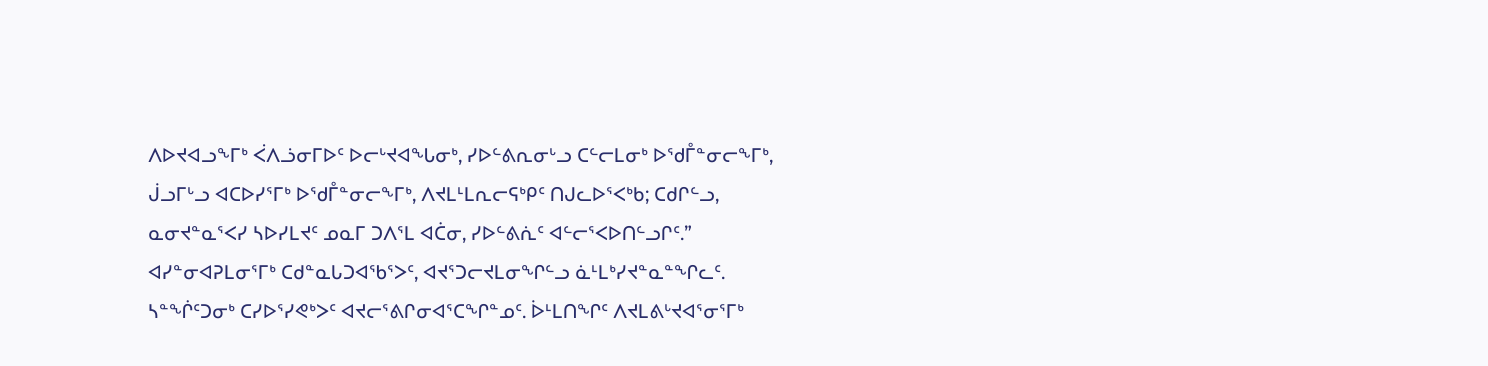ᐱᐅᔪᐊᓗᖕᒥᒃ ᐹᐱᓘᓂᒥᐅᑦ ᐅᓕᒡᔪᐊᖓᓂᒃ, ᓯᐅᓪᕕᕆᓂᒡᓗ ᑕᓪᓕᒪᓂᒃ ᐅᖁᒤᓐᓂᓕᖕᒥᒃ, ᒎᓗᒥᒡᓗ ᐊᑕᐅᓯᕐᒥᒃ ᐅᖁᒤᓐᓂᓕᖕᒥᒃ, ᐱᔪᒪᒻᒪᕆᓕᕋᒃᑭᑦ ᑎᒍᓚᐅᕐᐸᒃᑲ; ᑕᑯᒋᓪᓗ, ᓇᓂᔪᓐᓇᕐᐸᓯ ᓴᐅᓯᒪᔪᑦ ᓄᓇᒥ ᑐᐱᕐᒪ ᐊᑖᓂ, ᓯᐅᓪᕕᕇᑦ ᐊᓪᓕᕐᐸᐅᑎᓪᓗᒋᑦ.”
ᐊᓯᓐᓂᐊᕈᒪᓂᕐᒥᒃ ᑕᑯᓐᓇᒐᑐᐊᖃᕐᐳᑦ, ᐊᔪᕐᑐᓕᔪᒪᓂᖏᓪᓗ ᓈᒻᒪᒃᓯᔪᓐᓇᓐᖏᓚᑦ. ᓴᓐᖐᑦᑐᓂᒃ ᑕᓯᐅᕐᓯᕙᒃᐳᑦ ᐊᔪᓕᕐᕕᒋᓂᐊᕐᑕᖏᓐᓄᑦ. ᐆᒻᒪᑎᖏᑦ ᐱᔪᒪᕕᒡᔪᐊᕐᓂᕐᒥᒃ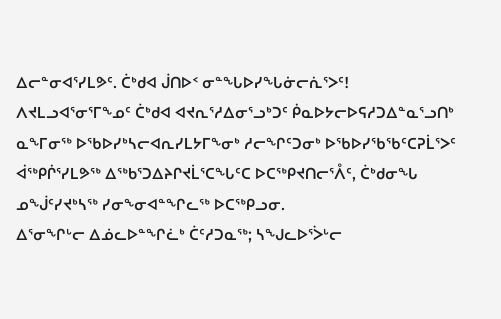ᐃᓕᓐᓂᐊᕐᓯᒪᕗᑦ. ᑖᒃᑯᐊ ᒎᑎᐅᑉ ᓂᓐᖓᐅᓯᖓᓃᓕᕇᕐᐳᑦ!
ᐱᔪᒪᓗᐊᕐᓂᕐᒥᖕᓄᑦ ᑖᒃᑯᐊ ᐊᔪᕆᕐᓱᐃᓂᕐᓗᒃᑐᑦ ᑮᓇᐅᔭᓕᐅᕋᓱᑐᐃᓐᓇᕐᓗᑎᒃ ᓇᖕᒥᓂᖅ ᐅᖃᐅᓯᒃᓴᓕᐊᕆᓯᒪᔭᒥᖕᓂᒃ ᓱᓕᖏᑦᑐᓂᒃ ᐅᖃᐅᓯᖃᖃᑦᑕᕈᒫᕐᐳᑦ ᐋᖅᑭᒌᕐᓯᒪᕗᖅ ᐃᖅᑲᕐᑐᐃᔨᒋᔪᒫᕐᑕᖓᑦᑕ ᐅᑕᖅᑭᔪᑎᓕᕐᐰᑦ, ᑖᒃᑯᓂᖓ ᓄᖒᑦᓯᔪᒃᓴᖅ ᓯᓂᖕᓂᐊᓐᖏᓚᖅ ᐅᑕᖅᑭᓗᓂ.
ᐃᕐᓂᖏᒡᓕ ᐃᓅᓚᐅᓐᖏᓛᒃ ᑖᑦᓱᑐᓇᖅ; ᓴᖑᓚᐅᕐᐴᒡᓕ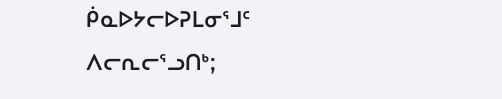ᑮᓇᐅᔭᓕᐅᕈᒪᓂᕐᒧᑦ ᐱᓕᕆᓕᕐᓗᑎᒃ;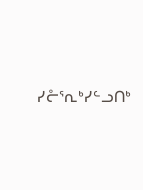ᓯᓔᕐᕆᒃᓯᓪᓗᑎᒃ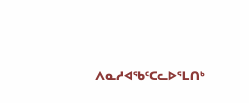ᐱᓇᓱᐊᖃᑦᑕᓚᐅᕐᒪᑎᒃ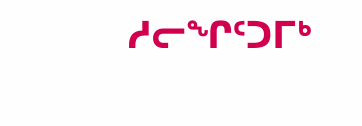ᓱᓕᖏᑦᑐᒥᒃ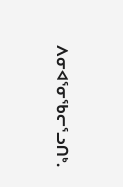ᐱᓂᐊᕐᓂᖃᓕᕐᓗᑎᒃ.